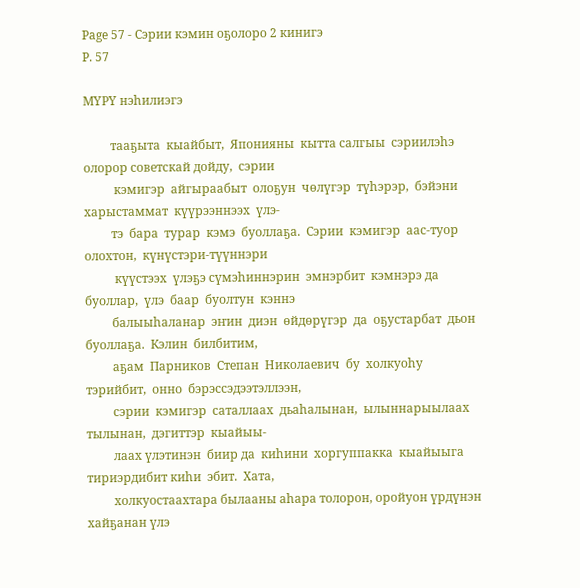Page 57 - Сэрии кэмин оҕолоро 2 кинигэ
P. 57

МҮРҮ нэһилиэгэ

         тааҕыта  кыайбыт,  Японияны  кытта салгыы  сэриилэһэ  олорор советскай дойду,  сэрии
          кэмигэр  айгыраабыт  олоҕун  чөлүгэр  түһэрэр,  бэйэни  харыстаммат  күүрээннээх  үлэ-
         тэ  бара  турар  кэмэ  буоллаҕа.  Сэрии  кэмигэр  аас-туор  олохтон,  күнүстэри-түүннэри
          күүстээх  үлэҕэ сүмэһиннэрин  эмнэрбит  кэмнэрэ да буоллар,  үлэ  баар  буолтун  кэннэ
         балыыһаланар  эҥин  диэн  өйдөрүгэр  да  оҕустарбат  дьон  буоллаҕа.  Кэлин  билбитим,
         аҕам  Парников  Степан  Николаевич  бу  холкуоһу  тэрийбит,  онно  бэрэссэдээтэллээн,
         сэрии  кэмигэр  саталлаах  дьаһалынан,  ылыннарыылаах  тылынан,  дэгиттэр  кыайыы-
         лаах үлэтинэн  биир да  киһини  хоргуппакка  кыайыыга  тириэрдибит киһи  эбит.  Хата,
         холкуостаахтара былааны аһара толорон, оройуон үрдүнэн хайҕанан үлэ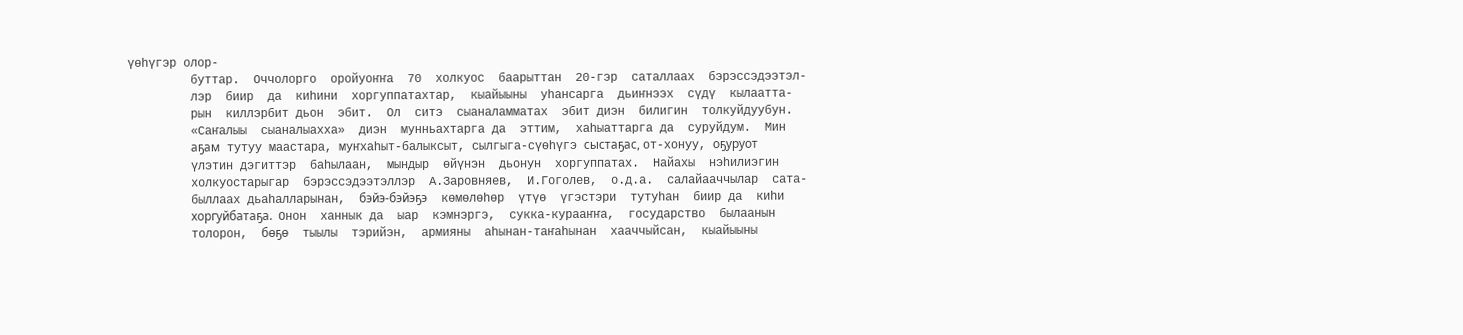үөһүгэр олор-
         буттар.  Оччолорго  оройуоҥҥа  70  холкуос  баарыттан  20-гэр  саталлаах  бэрэссэдээтэл-
         лэр  биир  да  киһини  хоргуппатахтар,  кыайыыны  уһансарга  дьиҥнээх  сүдү  кылаатта-
         рын  киллэрбит дьон  эбит.  Ол  ситэ  сыаналамматах  эбит диэн  билигин  толкуйдуубун.
         «Саҥалыы  сыаналыахха»  диэн  мунньахтарга да  эттим,  хаһыаттарга да  суруйдум.  Мин
         аҕам тутуу маастара, муҥхаһыт-балыксыт, сылгыга-сүөһүгэ сыстаҕас, от-хонуу, оҕуруот
         үлэтин дэгиттэр  баһылаан,  мындыр  өйүнэн  дьонун  хоргуппатах.  Найахы  нэһилиэгин
         холкуостарыгар  бэрэссэдээтэллэр  А.Заровняев,  И.Гоголев,  о.д.а.  салайааччылар  сата-
         быллаах дьаһалларынан,  бэйэ-бэйэҕэ  көмөлөһөр  үтүө  үгэстэри  тутуһан  биир да  киһи
         хоргуйбатаҕа.  Онон  ханнык да  ыар  кэмнэргэ,  сукка-курааҥҥа,  государство  былаанын
         толорон,  бөҕө  тыылы  тэрийэн,  армияны  аһынан-таҥаһынан  хааччыйсан,  кыайыыны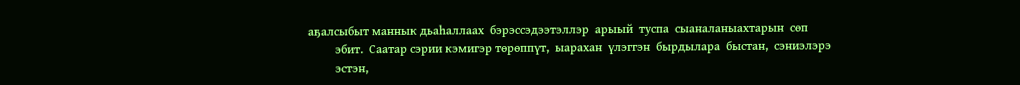аҕалсыбыт маннык дьаһаллаах  бэрэссэдээтэллэр  арыый  туспа  сыаналаныахтарын  сөп
         эбит.  Саатар сэрии кэмигэр төрөппүт,  ыарахан  үлэггэн  бырдылара  быстан,  сэниэлэрэ
         эстэн,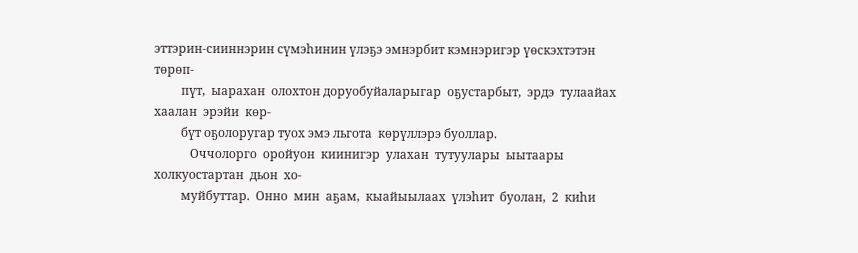эттэрин-сииннэрин сүмэһинин үлэҕэ эмнэрбит кэмнэригэр үөскэхтэтэн төрөп-
         пүт,  ыарахан  олохтон доруобуйаларыгар  оҕустарбыт,  эрдэ  тулаайах хаалан  эрэйи  көр-
         бүт оҕолоругар туох эмэ льгота  көрүллэрэ буоллар.
            Оччолорго  оройуон  киинигэр  улахан  тутуулары  ыытаары  холкуостартан  дьон  хо-
         муйбуттар.  Онно  мин  аҕам,  кыайыылаах  үлэһит  буолан,  2  киһи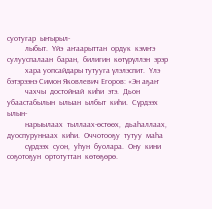суотугар  ыҥырыл-
         лыбыт.  Үйэ  аҥаарыттан  ордук  кэмҥэ  сулууспалаан  баран,  билигин  көтүрүллэн  эрэр
         хара уопсайдары тутууга үлэлэспит.  Үлэ бэтэрээнэ Симон Яковлевич Егоров: «Эн аҕаҥ
         чахчы  достойнай  киһи  этэ.  Дьон  убаастабылын  ылыан  ылбыт  киһи.  Сүрдээх  ылын-
         нарыылаах  тыллаах-өстөөх,  дьаһаллаах,  дуоспуруннаах  киһи.  Оччотооҕу  тутуу  маһа
         сүрдээх  суон,  уһун  буолара.  Ону  кини  соҕотоҕун  ортотуттан  көтөҕөрө.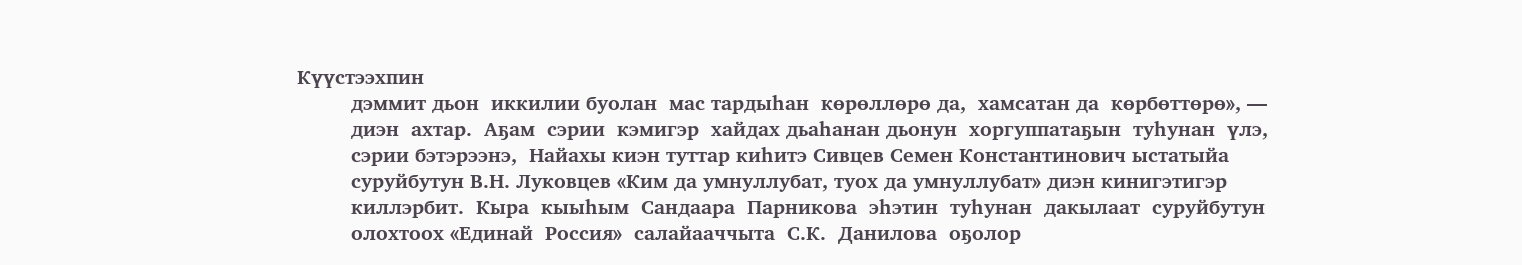Күүстээхпин
         дэммит дьон  иккилии буолан  мас тардыһан  көрөллөрө да,  хамсатан да  көрбөттөрө», —
         диэн  ахтар.  Аҕам  сэрии  кэмигэр  хайдах дьаһанан дьонун  хоргуппатаҕын  туһунан  үлэ,
         сэрии бэтэрээнэ,  Найахы киэн туттар киһитэ Сивцев Семен Константинович ыстатыйа
         суруйбутун В.Н. Луковцев «Ким да умнуллубат, туох да умнуллубат» диэн кинигэтигэр
         киллэрбит.  Кыра  кыыһым  Сандаара  Парникова  эһэтин  туһунан  дакылаат  суруйбутун
         олохтоох «Единай  Россия»  салайааччыта  С.К.  Данилова  оҕолор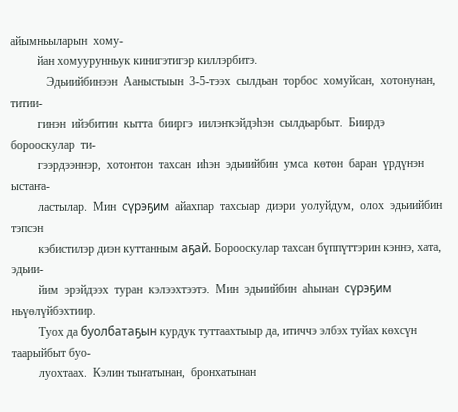айымньыларын  хому-
         йан хомуурунньук кинигэтигэр киллэрбитэ.
            Эдьиийбинээн  Ааныстыын  3-5-тээх  сылдьан  торбос  хомуйсан,  хотонунан,  титии-
         гинэн  ийэбитин  кытта  бииргэ  иилэҥкэйдэһэн  сылдьарбыт.  Биирдэ  борооскулар  ти-
         гээрдээннэр,  хотонтон  тахсан  иһэн  эдьиийбин  умса  көтөн  баран  үрдүнэн  ыстаҥа-
         ластылар.  Мин  сүрэҕим  айахпар  тахсыар  диэри  уолуйдум,  олох  эдьиийбин  тэпсэн
         кэбистилэр диэн куттанным аҕай. Борооскулар тахсан бүппүттэрин кэннэ, хата, эдьии-
         йим  эрэйдээх  туран  кэлээхтээтэ.  Мин  эдьиийбин  аһынан  сүрэҕим  ньүөлүйбэхтиир.
         Туох да буолбатаҕын курдук туттаахтыыр да, итиччэ элбэх туйах көхсүн таарыйбыт буо-
         луохтаах.  Кэлин тыҥатынан,  бронхатынан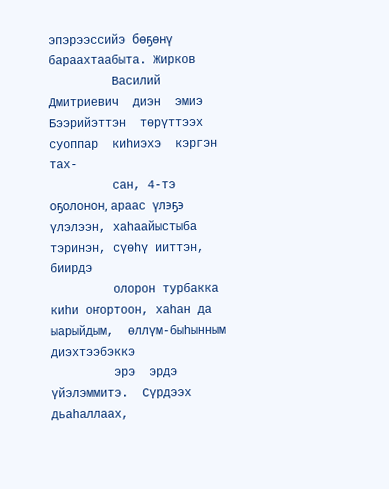эпэрээссийэ бөҕөнү бараахтаабыта. Жирков
         Василий  Дмитриевич  диэн  эмиэ  Бээрийэттэн  төрүттээх  суоппар  киһиэхэ  кэргэн  тах-
         сан, 4-тэ оҕолонон, араас үлэҕэ үлэлээн, хаһаайыстыба тэринэн, сүөһү ииттэн, биирдэ
         олорон турбакка киһи оҥортоон, хаһан да ыарыйдым,  өллүм-быһынным диэхтээбэккэ
         эрэ  эрдэ  үйэлэммитэ.  Сүрдээх  дьаһаллаах,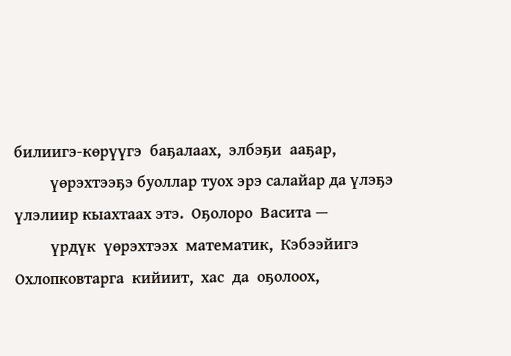билиигэ-көрүүгэ  баҕалаах,  элбэҕи  ааҕар,
         үөрэхтээҕэ буоллар туох эрэ салайар да үлэҕэ үлэлиир кыахтаах этэ.  Оҕолоро  Васита —
         үрдүк  үөрэхтээх  математик,  Кэбээйигэ  Охлопковтарга  кийиит,  хас  да  оҕолоох,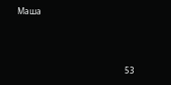Маша



                                                      53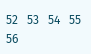52   53   54   55   56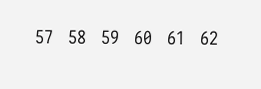57   58   59   60   61   62